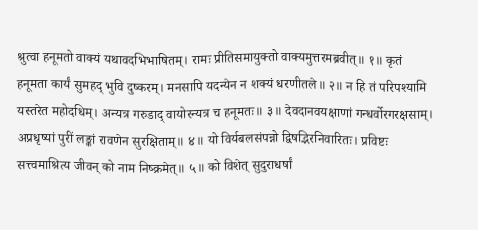श्रुत्वा हनूमतो वाक्यं यथावदभिभाषितम्। रामः प्रीतिसमायुक्तो वाक्यमुत्तरमब्रवीत्॥ १॥ कृतं हनूमता कार्यं सुमहद् भुवि दुष्करम्। मनसापि यदन्येन न शक्यं धरणीतले॥ २॥ न हि तं परिपश्यामि यस्तरेत महोदधिम्। अन्यत्र गरुडाद् वायोरन्यत्र च हनूमतः॥ ३॥ देवदानवयक्षाणां गन्धर्वोरगरक्षसाम्। अप्रधृष्यां पुरीं लङ्कां रावणेन सुरक्षिताम्॥ ४॥ यो विर्यबलसंपन्नो द्विषद्भिरनिवारितः। प्रविष्टः सत्त्वमाश्रित्य जीवन् को नाम निष्क्रमेत्॥ ५॥ को विशेत् सुदुराधर्षां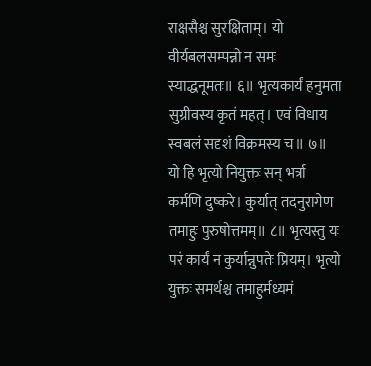राक्षसैश्च सुरक्षिताम्। यो वीर्यबलसम्पन्नो न समः स्याद्धनूमतः॥ ६॥ भृत्यकार्यं हनुमता सुग्रीवस्य कृतं महत्। एवं विधाय स्वबलं सदृशं विक्रमस्य च॥ ७॥ यो हि भृत्यो नियुक्तः सन् भर्त्रा कर्मणि दुष्करे। कुर्यात् तदनुरागेण तमाहुः पुरुषोत्तमम्॥ ८॥ भृत्यस्तु यः परं कार्यं न कुर्यान्नुपतेः प्रियम्। भृत्यो युक्तः समर्थश्च तमाहुर्मध्यमं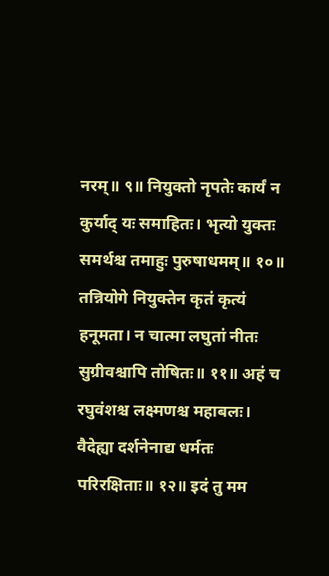नरम्॥ ९॥ नियुक्तो नृपतेः कार्यं न कुर्याद् यः समाहितः। भृत्यो युक्तः समर्थश्च तमाहुः पुरुषाधमम्॥ १०॥ तन्नियोगे नियुक्तेन कृतं कृत्यं हनूमता। न चात्मा लघुतां नीतः सुग्रीवश्चापि तोषितः॥ ११॥ अहं च रघुवंशश्च लक्ष्मणश्च महाबलः। वैदेह्या दर्शनेनाद्य धर्मतः परिरक्षिताः॥ १२॥ इदं तु मम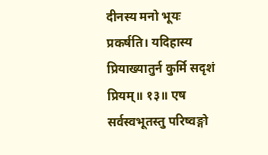दीनस्य मनो भूयः प्रकर्षति। यदिहास्य प्रियाख्यातुर्न कुर्मि सदृशं प्रियम्॥ १३॥ एष सर्वस्वभूतस्तु परिष्वङ्गो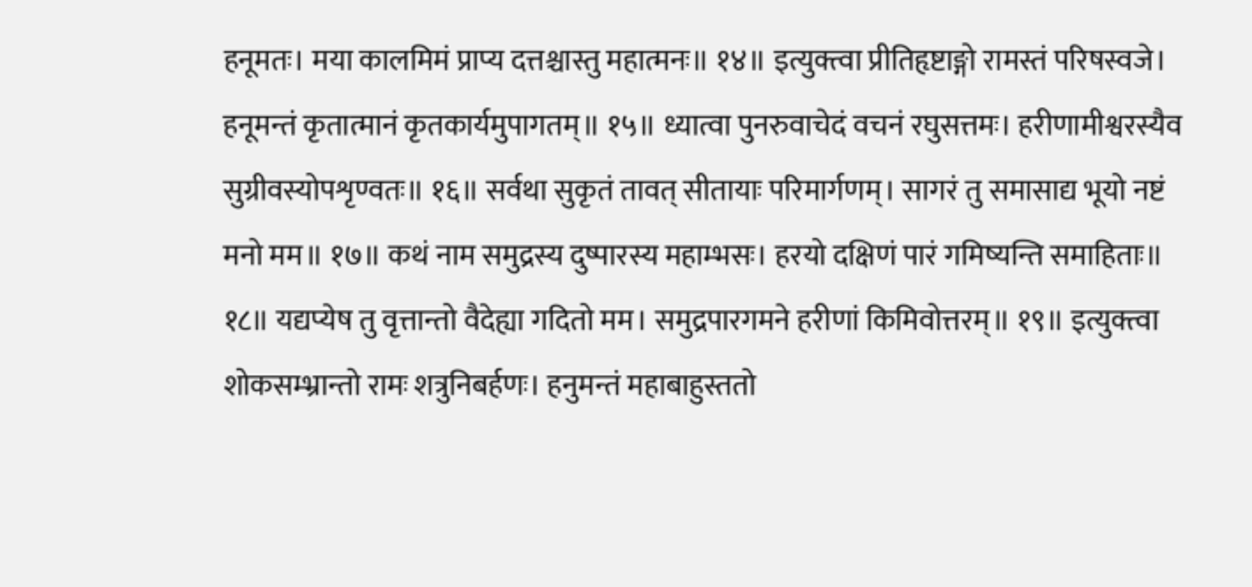हनूमतः। मया कालमिमं प्राप्य दत्तश्चास्तु महात्मनः॥ १४॥ इत्युक्त्वा प्रीतिहृष्टाङ्गो रामस्तं परिषस्वजे। हनूमन्तं कृतात्मानं कृतकार्यमुपागतम्॥ १५॥ ध्यात्वा पुनरुवाचेदं वचनं रघुसत्तमः। हरीणामीश्वरस्यैव सुग्रीवस्योपशृण्वतः॥ १६॥ सर्वथा सुकृतं तावत् सीतायाः परिमार्गणम्। सागरं तु समासाद्य भूयो नष्टं मनो मम॥ १७॥ कथं नाम समुद्रस्य दुष्पारस्य महाम्भसः। हरयो दक्षिणं पारं गमिष्यन्ति समाहिताः॥ १८॥ यद्यप्येष तु वृत्तान्तो वैदेह्या गदितो मम। समुद्रपारगमने हरीणां किमिवोत्तरम्॥ १९॥ इत्युक्त्वा शोकसम्भ्रान्तो रामः शत्रुनिबर्हणः। हनुमन्तं महाबाहुस्ततो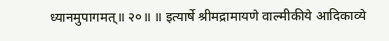ध्यानमुपागमत्॥ २०॥ ॥ इत्यार्षे श्रीमद्रामायणे वाल्मीकीये आदिकाव्ये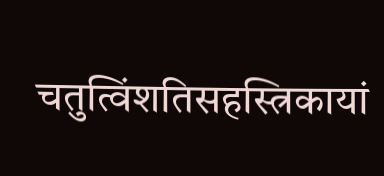चतुत्विंशतिसहस्त्रिकायां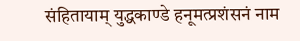संहितायाम् युद्धकाण्डे हनूमत्प्रशंसनं नाम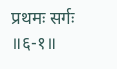प्रथमः सर्गः ॥६-१॥